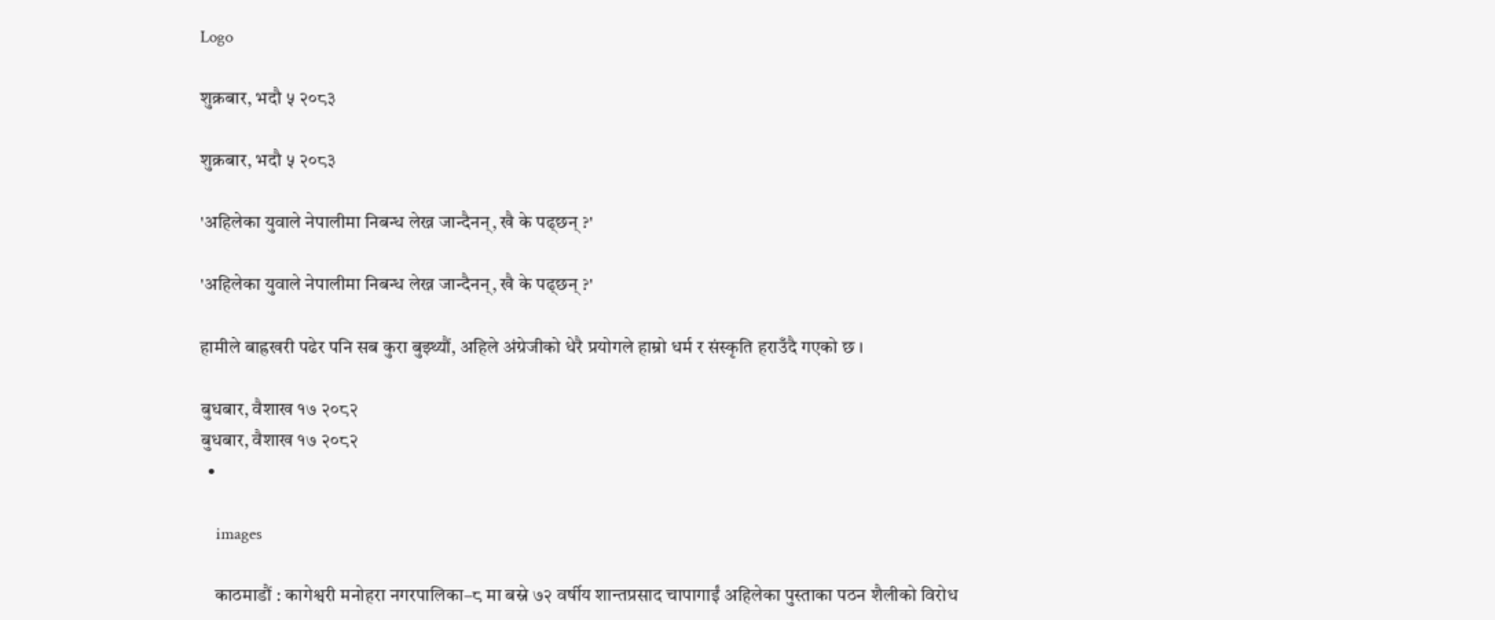Logo

शुक्रबार, भदौ ५ २०८३

शुक्रबार, भदौ ५ २०८३

'अहिलेका युवाले नेपालीमा निबन्ध लेख्न जान्दैनन्, खै के पढ्छन् ?'

'अहिलेका युवाले नेपालीमा निबन्ध लेख्न जान्दैनन्, खै के पढ्छन् ?'

हामीले बाह्रखरी पढेर पनि सब कुरा बुझ्थ्यौं, अहिले अंग्रेजीको धेरै प्रयोगले हाम्रो धर्म र संस्कृति हराउँदै गएको छ ।

बुधबार, वैशाख १७ २०८२
बुधबार, वैशाख १७ २०८२
  •

    images

    काठमाडौं : कागेश्वरी मनोहरा नगरपालिका–८ मा बस्ने ७२ वर्षीय शान्तप्रसाद चापागाईं अहिलेका पुस्ताका पठन शैलीको विरोध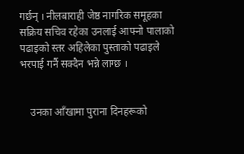गर्छन् । नीलबाराही जेष्ठ नागरिक समूहका सक्रिय सचिव रहेका उनलाई आफ्नो पालाको पढाइको स्तर अहिलेका पुस्ताको पढाइले भरपाई गर्नै सक्दैन भन्ने लाग्छ ।


    उनका आँखामा पुराना दिनहरूको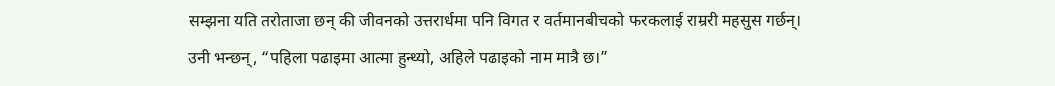सम्झना यति तरोताजा छन् की जीवनको उत्तरार्धमा पनि विगत र वर्तमानबीचको फरकलाई राम्ररी महसुस गर्छन्। उनी भन्छन्, “पहिला पढाइमा आत्मा हुन्थ्यो, अहिले पढाइको नाम मात्रै छ।”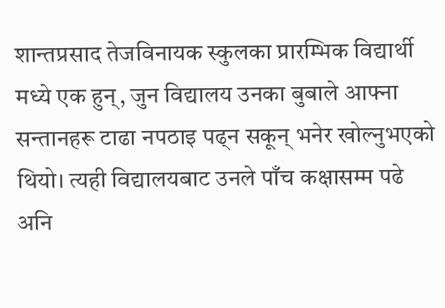शान्तप्रसाद तेजविनायक स्कुलका प्रारम्भिक विद्यार्थी मध्ये एक हुन्, जुन विद्यालय उनका बुबाले आफ्ना सन्तानहरू टाढा नपठाइ पढ्न सकून् भनेर खोल्नुभएको थियो। त्यही विद्यालयबाट उनले पाँच कक्षासम्म पढे अनि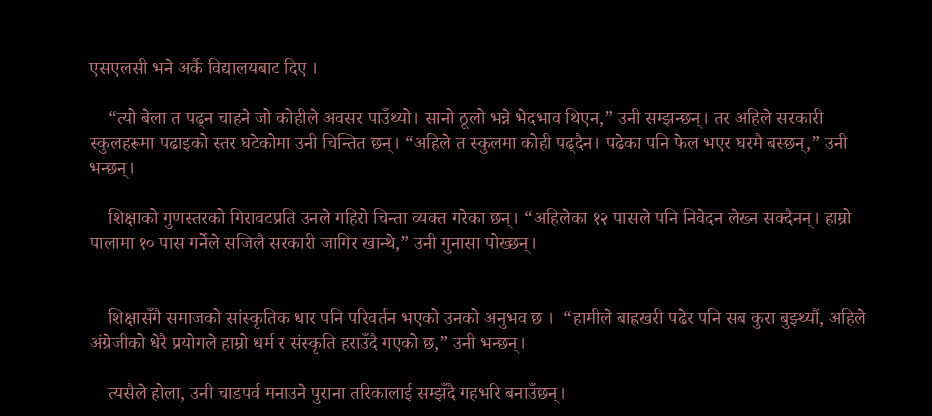एसएलसी भने अर्कै विद्यालयबाट दिए ।

    “त्यो बेला त पढ्न चाहने जो कोहीले अवसर पाउँथ्यो। सानो ठूलो भन्ने भेदभाव थिएन,” उनी सम्झन्छन्। तर अहिले सरकारी स्कुलहरूमा पढाइको स्तर घटेकोमा उनी चिन्तित छन्। “अहिले त स्कुलमा कोही पढ्दैन। पढेका पनि फेल भएर घरमै बस्छन्,” उनी भन्छन्।

    शिक्षाको गुणस्तरको गिरावटप्रति उनले गहिरो चिन्ता व्यक्त गरेका छन्। “अहिलेका १२ पासले पनि निवेदन लेख्न सक्दैनन्। हाम्रो पालामा १० पास गर्नेले सजिलै सरकारी जागिर खान्थे,” उनी गुनासा पोख्छन्।


    शिक्षासँगै समाजको सांस्कृतिक धार पनि परिवर्तन भएको उनको अनुभव छ ।  “हामीले बाह्रखरी पढेर पनि सब कुरा बुझ्थ्यौं, अहिले अंग्रेजीको धेरै प्रयोगले हाम्रो धर्म र संस्कृति हराउँदै गएको छ,” उनी भन्छन्।

    त्यसैले होला, उनी चाडपर्व मनाउने पुराना तरिकालाई सम्झँदै गहभरि बनाउँछन्।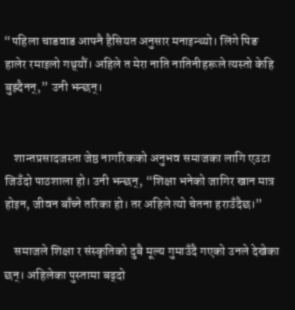“पहिला चाडवाड आफ्नै हैसियत अनुसार मनाइन्थ्यो। लिंगे पिङ हालेर रमाइलो गथ्र्यौं। अहिले त मेरा नाति नातिनीहरूले त्यस्तो केहि बुझ्दैनन्,” उनी भन्छन्।


    शान्तप्रसादजस्ता जेष्ठ नागरिकको अनुभव समाजका लागि एउटा जिउँदो पाठशाला हो। उनी भन्छन्, “शिक्षा भनेको जागिर खान मात्र होइन, जीवन बाँच्ने तरिका हो। तर अहिले त्यो चेतना हराउँदैछ।”

    समाजले शिक्षा र संस्कृतिको दुबै मूल्य गुमाउँदै गएको उनले देखेका छन्। अहिलेका पुस्तामा बढ्दो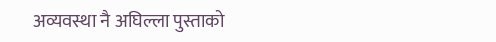अव्यवस्था नै अघिल्ला पुस्ताको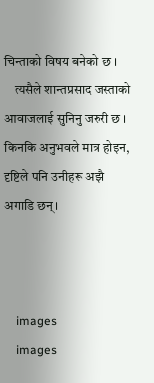चिन्ताको विषय बनेको छ ।
    त्यसैले शान्तप्रसाद जस्ताको आवाजलाई सुनिनु जरुरी छ । किनकि अनुभवले मात्र होइन, दृष्टिले पनि उनीहरू अझै अगाडि छन्।



    images
    images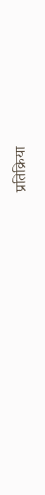प्रतिक्रिया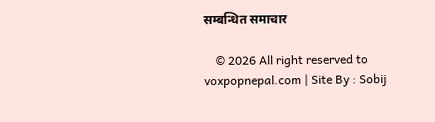सम्बन्धित समाचार

    © 2026 All right reserved to voxpopnepal.com | Site By : Sobij